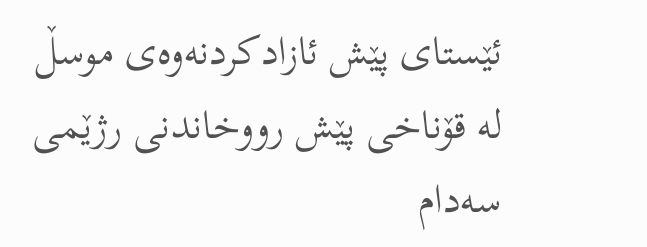ئێستای پێش ئازادکردنەوەی موسڵ لە قۆناخی پێش رووخاندنی رژێمی سەدام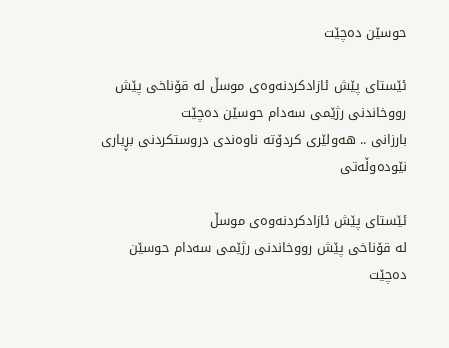حوسێن دەچێت

ئێستای پێش ئازادکردنەوەی موسڵ لە قۆناخی پێش رووخاندنی رژێمی سەدام حوسێن دەچێت
بارزانی .. هەولێری كردۆتە ناوەندی دروستكردنی بڕیاری نێودەوڵەتی

ئێستای پێش ئازادكردنەوەی موسڵ
لە قۆناخی پێش رووخاندنی رژێمی سەدام حوسێن دەچێت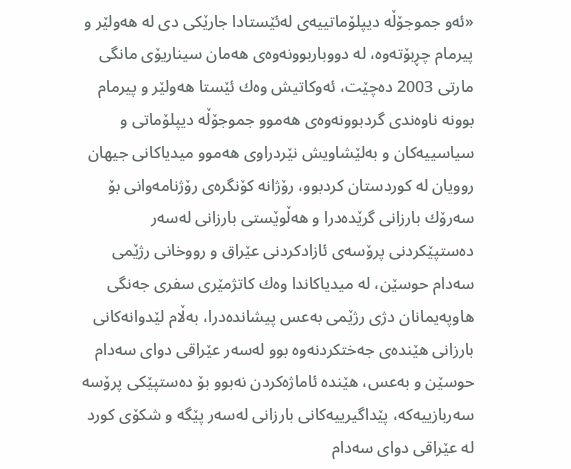«ئەو جموجۆڵە دیپلۆماتییەی لەئێستادا جارێكی دی لە هەولێر و پیرمام چڕبۆتەوە، لە دووباربوونەوەی هەمان سیناریۆی مانگی مارتی 2003 دەچێت، ئەوكاتیش وەك ئێستا هەولێر و پیرمام بوونە ناوەندی گردبوونەوەی هەموو جموجۆڵە دیپلۆماتی و سیاسییەكان و بەلێشاویش نێردراوی هەموو میدیاكانی جیهان روویان لە كوردستان كردبوو، رۆژانە كۆنگرەی رۆژنامەوانی بۆ سەرۆك بارزانی گرێدەدرا و هەڵوێستی بارزانی لەسەر دەستپێكردنی پرۆسەی ئازادكردنی عێراق و رووخانی رژێمی سەدام حوسێن، لە میدیاكاندا وەك كاتژمێری سفری جەنگی هاوپەیمانان دژی رژێمی بەعس پیشاندەدرا، بەڵام لێدوانەكانی بارزانی هێندەی جەختكردنەوە بوو لەسەر عێراقی دوای سەدام حوسێن و بەعس، هێندە ئاماژەكردن نەبوو بۆ دەستپێكی پرۆسە سەربازییەكە، پێداگیرییەكانی بارزانی لەسەر پێگە و شكۆی كورد لە عێراقی دوای سەدام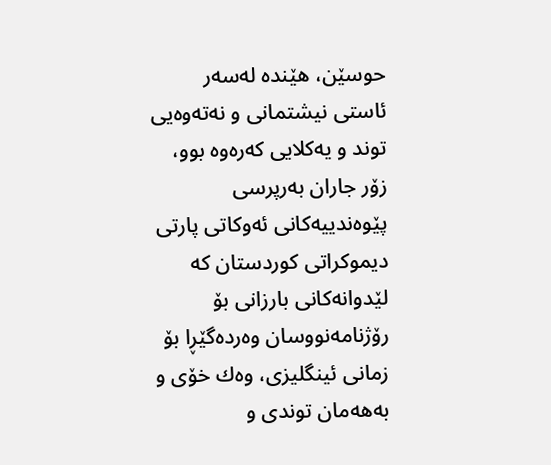حوسێن، هێندە لەسەر ئاستی نیشتمانی و نەتەوەیی توند و یەكلایی كەرەوە بوو، زۆر جاران بەرپرسی پێوەندییەكانی ئەوكاتی پارتی دیموكراتی كوردستان كە لێدوانەكانی بارزانی بۆ رۆژنامەنووسان وەردەگێڕا بۆ زمانی ئینگلیزی، وەك خۆی و بەهەمان توندی و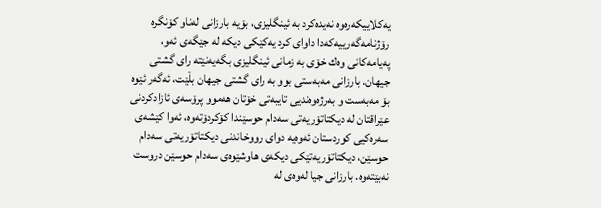یەكلاییكەرەوە نەیدەكرد بە ئینگلیزی، بۆیە بارزانی لەناو كۆنگرە رۆژنامەگەرییەكەدا داوای كرد یەكێكی دیكە لە جێگەی ئەو، پەیامەكانی وەك خۆی بە زمانی ئینگلیزی بگەیەنێتە رای گشتی جیهان. بارزانی مەبەستی بوو بە رای گشتی جیهان بڵێت، ئەگەر ئێوە بۆ مەبەست و بەرژەوەندیی تایبەتی خۆتان هەموو پرۆسەی ئازادكردنی عێراقتان لە دیكتاتۆریەتی سەدام حوسێندا كۆكردۆتەوە، ئەوا كێشەی سەرەكیی كوردستان ئەوەیە دوای رووخاندنی دیكتاتۆریەتی سەدام حوسێن، دیكتاتۆریەتێكی دیكەی هاوشێوەی سەدام حوسێن دروست نەبێتەوە. بارزانی جیا لەوەی لە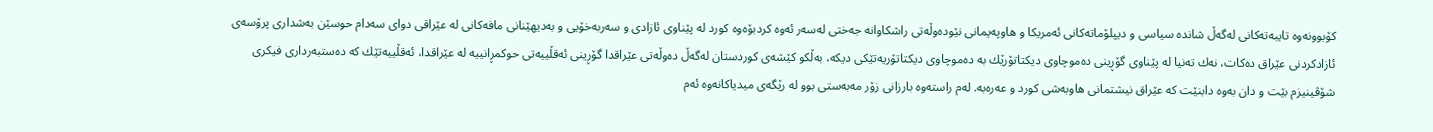كۆبوونەوە تایبەتەكانی لەگەڵ شاندە سیاسی و دیپلۆماتەكانی ئەمریكا و هاوپەیمانی نێودەوڵەتی راشكاوانە جەختی لەسەر ئەوە كردبۆەوە كورد لە پێناوی ئازادی و سەربەخۆیی و بەدیهێنانی مافەكانی لە عێراقی دوای سەدام حوسێن بەشداری پرۆسەی ئازادكردنی عێراق دەكات، نەك تەنیا لە پێناوی گۆڕینی دەموچاوی دیكتاتۆرێك بە دەموچاوی دیكتاتۆریەتێكی دیكە، بەڵكو كێشەی كوردستان لەگەڵ دەوڵەتی عێراقدا گۆڕینی ئەقڵییەتی حوكمڕانییە لە عێراقدا، ئەقڵییەتێك كە دەستبەرداری فیكری شۆڤینیزم بێت و دان بەوە دابنێت كە عێراق نیشتمانی هاوبەشی كورد و عەرەبە. لەم راستەوە بارزانی زۆر مەبەستی بوو لە رێگەی میدیاكانەوە ئەم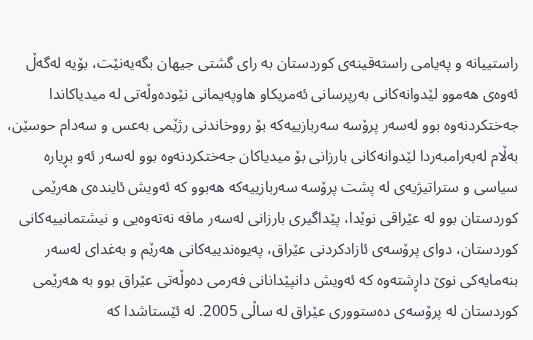راستییانە و پەیامی راستەقینەی كوردستان بە رای گشتی جیهان بگەیەنێت، بۆیە لەگەڵ ئەوەی هەموو لێدوانەكانی بەرپرسانی ئەمریكاو هاوپەیمانی نێودەوڵەتی لە میدیاكاندا جەختكردنەوە بوو لەسەر پرۆسە سەربازییەكە بۆ رووخاندنی رژێمی بەعس و سەدام حوسێن، بەڵام لەبەرامبەردا لێدوانەكانی بارزانی بۆ میدیاكان جەختكردنەوە بوو لەسەر ئەو بڕیارە سیاسی و ستراتیژیەی لە پشت پرۆسە سەربازییەكە هەبوو كە ئەویش ئایندەی هەرێمی كوردستان بوو لە عێراقی نوێدا، پێداگیری بارزانی لەسەر مافە نەتەوەیی و نیشتمانییەكانی كوردستان، دوای پرۆسەی ئازادكردنی عێراق، پەیوەندییەكانی هەرێم و بەغدای لەسەر بنەمایەكی نوێ داڕشتەوە كە ئەویش دانپێدانانی فەرمی دەوڵەتی عێراق بوو بە هەرێمی كوردستان لە پرۆسەی دەستووری عێراق لە ساڵی 2005. لە ئێستاشدا كە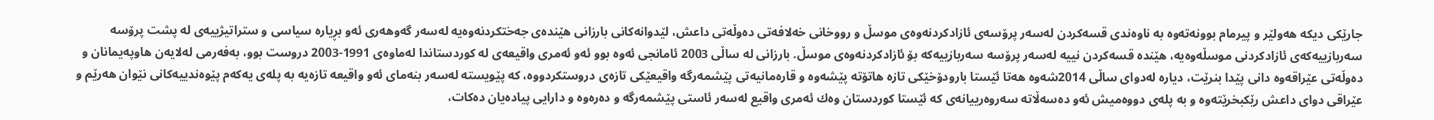جارێكی دیكە هەولێر و پیرمام بوونەتەوە بە ناوەندی قسەكردن لەسەر پرۆسەی ئازادكردنەوەی موسڵ و رووخانی خەلافەتی دەوڵەتی داعش، لێدوانەكانی بارزانی هێندەی جەختكردنەوەیە لەسەر گەوهەری ئەو بڕیارە سیاسی و ستراتیژییەی لە پشت پرۆسە سەربازییەكەی ئازادكردنی موسڵەوەیە، هێندە قسەكردن نییە لەسەر پرۆسە سەربازییەكە بۆ ئازادكردنەوەی موسڵ. بارزانی لە ساڵی 2003 ئامانجی ئەوە بوو ئەو ئەمری واقیعەی لە كوردستاندا لەماوەی 1991-2003 دروست بوو، بەفەرمی لەلایەن هاوپەیمانان و دەوڵەتی عێراقەوە دانی پێدا بنرێت، دیارە لەدوای ساڵی 2014شەوە هەتا ئێستا بارودۆخێكی تازە هاتۆتە پێشەوە و قارەمانیەتی پێشمەرگە واقیعێكی تازەی دروستكردووە، كە پێویستە لەسەر بنەمای ئەو واقیعە تازەیە بە پلەی یەكەم پێوەندییەكانی نێوان هەرێم و عێراقی دوای داعش رێكبخرێتەوە و بە پلەی دووەمیش ئەو دەسەڵاتە سەروەرییانەی كە ئێستا كوردستان وەك ئەمری واقیع لەسەر ئاستی پێشمەرگە و دەرەوە و دارایی پیادەیان دەكات،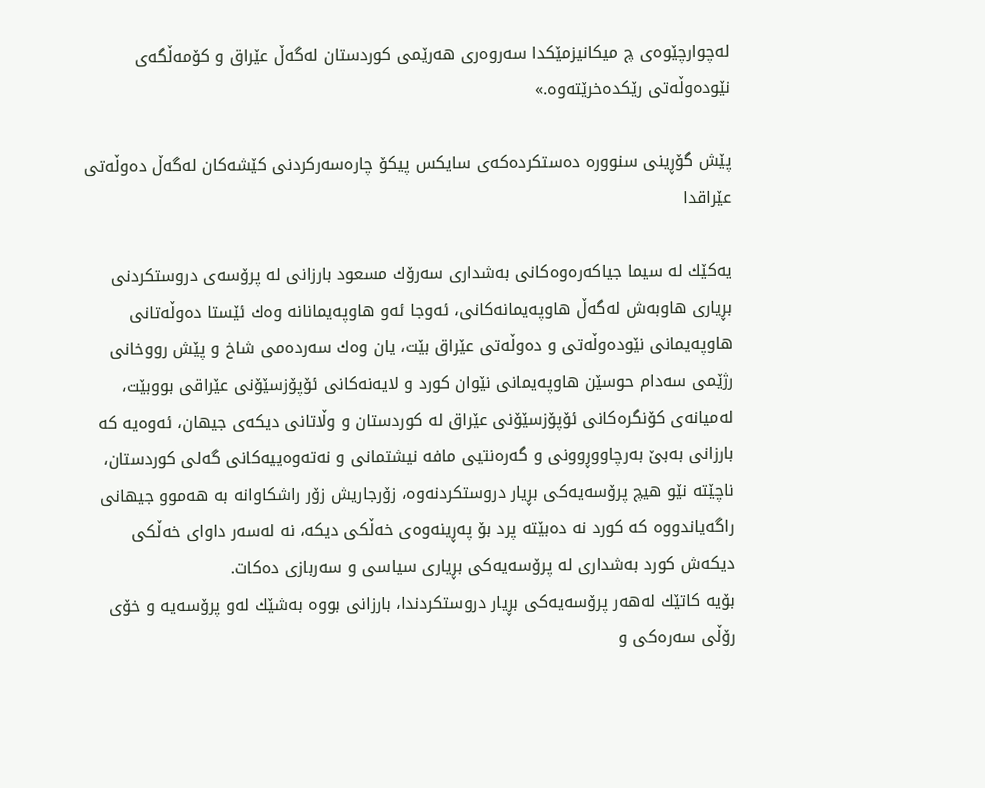لەچوارچێوەی چ میكانیزمێكدا سەروەری هەرێمی كوردستان لەگەڵ عێراق و كۆمەڵگەی نێودەوڵەتی رێكدەخرێتەوە.»

پێش گۆڕینی سنوورە دەستكردەكەی سایكس پیكۆ چارەسەركردنی كێشەكان لەگەڵ دەوڵەتی عێراقدا

یەكێك لە سیما جیاكەرەوەكانی بەشداری سەرۆك مسعود بارزانی لە پرۆسەی دروستكردنی بڕیاری هاوبەش لەگەڵ هاوپەیمانەكانی، ئەوجا ئەو هاوپەیمانانە وەك ئێستا دەوڵەتانی هاوپەیمانی نێودەوڵەتی و دەوڵەتی عێراق بێت، یان وەك سەردەمی شاخ و پێش رووخانی رژێمی سەدام حوسێن هاوپەیمانی نێوان كورد و لایەنەكانی ئۆپۆزسێۆنی عێراقی بووبێت، لەمیانەی كۆنگرەكانی ئۆپۆزسێۆنی عێراق لە كوردستان و وڵاتانی دیكەی جیهان، ئەوەیە كە بارزانی بەبێ بەرچاووڕوونی و گەرەنتیی مافە نیشتمانی و نەتەوەییەكانی گەلی كوردستان، ناچێتە نێو هیچ پرۆسەیەكی بڕیار دروستكردنەوە، زۆرجاریش زۆر راشكاوانە بە هەموو جیهانی راگەیاندووە كە كورد نە دەبێتە پرد بۆ پەڕینەوەی خەڵكی دیكە، نە لەسەر داوای خەڵكی دیكەش كورد بەشداری لە پرۆسەیەكی بڕیاری سیاسی و سەربازی دەكات.
بۆیە كاتێك لەهەر پرۆسەیەكی بڕیار دروستكردندا، بارزانی بووە بەشێك لەو پرۆسەیە و خۆی رۆڵی سەرەكی و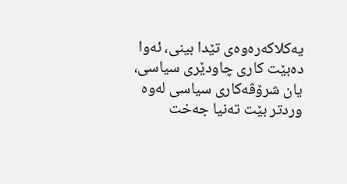یەكلاكەرەوەی تێدا بینی، ئەوا دەبێت كاری چاودێری سیاسی، یان شرۆڤەكاری سیاسی لەوە وردتر بێت تەنیا جەخت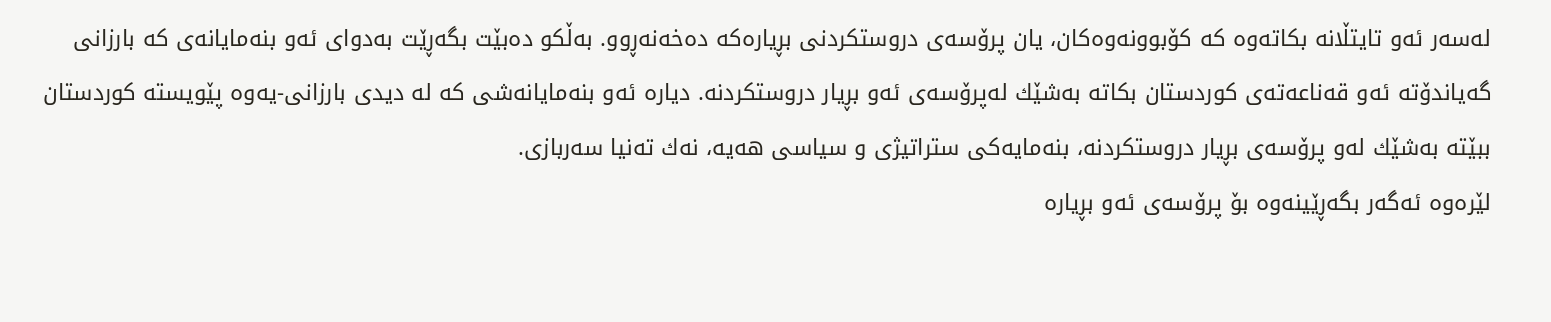لەسەر ئەو تایتڵانە بكاتەوە كە كۆبوونەوەكان، یان پرۆسەی دروستكردنی بڕیارەكە دەخەنەڕوو. بەڵكو دەبێت بگەڕێت بەدوای ئەو بنەمایانەی كە بارزانی گەیاندۆتە ئەو قەناعەتەی كوردستان بكاتە بەشێك لەپرۆسەی ئەو بڕیار دروستكردنە. دیارە ئەو بنەمایانەشی كە لە دیدی بارزانی-یەوە پێویستە كوردستان ببێتە بەشێك لەو پرۆسەی بڕیار دروستكردنە، بنەمایەكی ستراتیژی و سیاسی هەیە، نەك تەنیا سەربازی.
لێرەوە ئەگەر بگەڕێینەوە بۆ پرۆسەی ئەو بڕیارە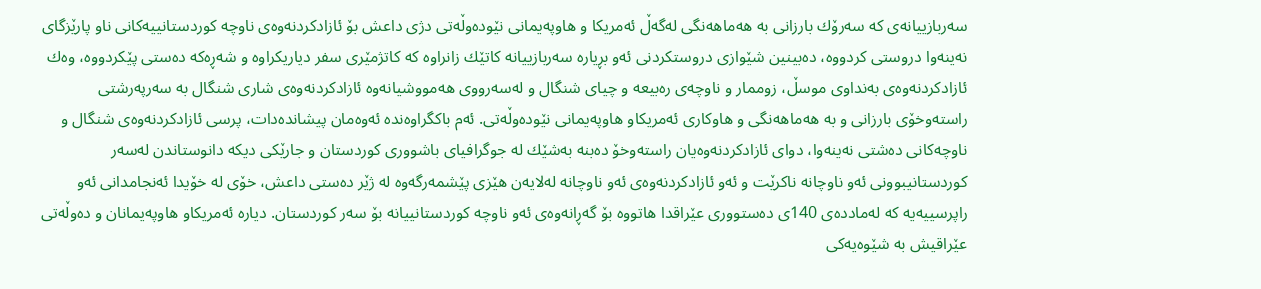سەربازییانەی كە سەرۆك بارزانی بە هەماهەنگی لەگەڵ ئەمریكا و هاوپەیمانی نێودەوڵەتی دژی داعش بۆ ئازادكردنەوەی ناوچە كوردستانییەكانی ناو پارێزگای نەینەوا دروستی كردووە، دەبینین شێوازی دروستكردنی ئەو بڕیارە سەربازییانە كاتێك زانراوە كە كاتژمێری سفر دیاریكراوە و شەڕەكە دەستی پێكردووە، وەك ئازادكردنەوەی بەنداوی موسڵ، زوممار و ناوچەی رەبیعە و چیای شنگال و لەسەرووی هەمووشیانەوە ئازادكردنەوەی شاری شنگال بە سەرپەرشتی راستەوخۆی بارزانی و بە هەماهەنگی و هاوكاری ئەمریكاو هاوپەیمانی نێودەوڵەتی. ئەم باكگراوەندە ئەوەمان پیشاندەدات، پرسی ئازادكردنەوەی شنگال و ناوچەكانی دەشتی نەینەوا، دوای ئازادكردنەوەیان راستەوخۆ دەبنە بەشێك لە جوگرافیای باشووری كوردستان و جارێكی دیكە دانوستاندن لەسەر كوردستانیبوونی ئەو ناوچانە ناكرێت و ئەو ئازادكردنەوەی ئەو ناوچانە لەلایەن هێزی پێشمەرگەوە لە ژێر دەستی داعش، خۆی لە خۆیدا ئەنجامدانی ئەو راپرسییەیە كە لەماددەی 140ی دەستووری عێراقدا هاتووە بۆ گەڕانەوەی ئەو ناوچە كوردستانییانە بۆ سەر كوردستان. دیارە ئەمریكاو هاوپەیمانان و دەوڵەتی عێراقیش بە شێوەیەكی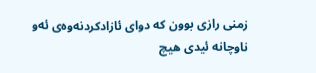زمنی رازی بوون كە دوای ئازادكردنەوەی ئەو ناوچانە ئیدی هیچ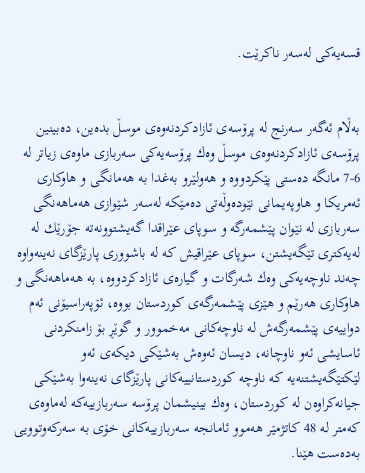قسەیەكی لەسەر ناكرێت.


بەڵام ئەگەر سەرنج لە پرۆسەی ئازادكردنەوەی موسڵ بدەین، دەبینین پرۆسەی ئازادكردنەوەی موسڵ وەك پرۆسەیەكی سەربازی ماوەی زیاتر لە 6-7 مانگە دەستی پێكردووە و هەولێرو بەغدا بە هەمانگی و هاوكاری ئەمریكا و هاوپەیمانی نێودەوڵەتی دەمێكە لەسەر شێوازی هەماهەنگی سەربازی لە نێوان پێشمەرگە و سوپای عێراقدا گەیشتوونەتە جۆرێك لە لەیەكتری تێگەیشتن، سوپای عێراقیش كە لە باشووری پارێزگای نەینەواوە چەند ناوچەیەكی وەك شەرگات و گیارەی ئازادكردووە، بە هەماهەنگی و هاوكاری هەرێم و هێزی پێشمەرگەی كوردستان بووە، ئۆپەراسیۆنی ئەم دواییەی پێشمەرگەش لە ناوچەكانی مەخموور و گوێڕ بۆ زامنكردنی ئاسایشی ئەو ناوچانە، دیسان ئەوەش بەشێكی دیكەی ئەو لێكتێگەیشتنەیە كە ناوچە كوردستانییەكانی پارێزگای نەینەوا بەشێكی جیانەكراوەن لە كوردستان، وەك بینیشمان پرۆسە سەربازییەكە لەماوەی كەمتر لە 48 كاتژمێر هەموو ئامانجە سەربازییەكانی خۆی بە سەركەوتوویی بەدەست هێنا.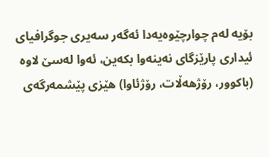بۆیە لەم چوارچێوەیەدا ئەگەر سەیری جوگرافیای ئیداری پارێزگای نەینەوا بكەین، ئەوا لەسێ لاوە (باكوور، رۆژهەڵات، رۆژئاوا) هێزی پێشمەرگەی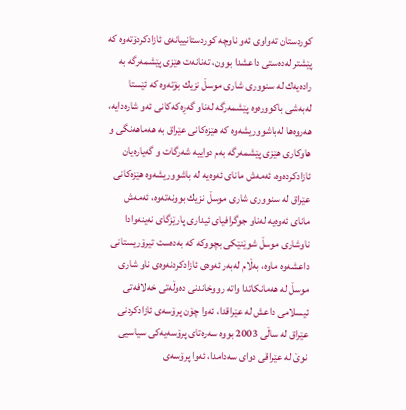كوردستان تەواوی ئەو ناوچە كوردستانییانەی ئازادكردۆتەوە كە پێشتر لەدەستی داعشدا بوون، تەنانەت هێزی پێشمەرگە بە رادەیەك لە سنووری شاری موسڵ نزیك بۆتەوە كە ئێستا لەبەشی باكوورەوە پێشمەرگە لەناو گەڕەكەكانی ئەو شارەدایە، هەروەها لەباشووریشەوە كە هێزەكانی عێراق بە هەماهەنگی و هاوكاری هێزی پێشمەرگە بەم دواییە شەرگات و گەیارەیان ئازادكردەوە، ئەمەش مانای ئەوەیە لە باشووریشەوە هێزەكانی عێراق لە سنووری شاری موسڵ نزیك بوونەتەوە، ئەمەش مانای ئەوەیە لەناو جوگرافیای ئیداری پارێزگای نەینەوادا ناوشاری موسڵ شوێنێكی بچووكە كە بەدەست تیرۆریستانی داعشەوە ماوە، بەڵام لەبەر ئەوەی ئازادكردنەوەی ناو شاری موسڵ لە هەمانكاتدا واتە رووخاندنی دەوڵەتی خەلافەتی ئیسلامی داعش لە عێراقدا، ئەوا چۆن پرۆسەی ئازادكردنی عێراق لە ساڵی 2003 بووە سەرەتای پرۆسەیەكی سیاسیی نوێ لە عێراقی دوای سەدامدا، ئەوا پرۆسەی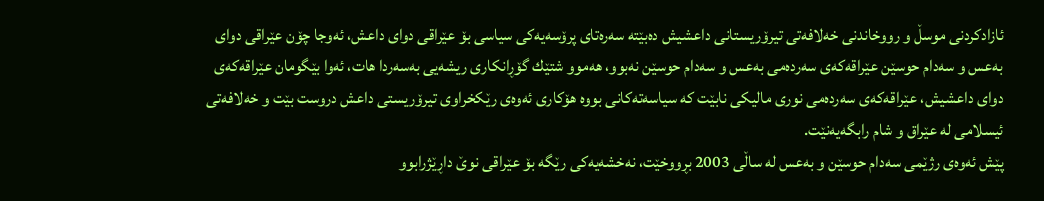ئازادكردنی موسڵ و رووخاندنی خەلافەتی تیرۆریستانی داعشیش دەبێتە سەرەتای پرۆسەیەكی سیاسی بۆ عێراقی دوای داعش، ئەوجا چۆن عێراقی دوای بەعس و سەدام حوسێن عێراقەكەی سەردەمی بەعس و سەدام حوسێن نەبوو، هەموو شتێك گۆڕانكاری ریشەیی بەسەردا هات، ئەوا بێگومان عێراقەكەی دوای داعشیش، عێراقەكەی سەردەمی نوری مالیكی نابێت كە سیاسەتەكانی بووە هۆكاری ئەوەی رێكخراوی تیرۆریستی داعش دروست بێت و خەلافەتی ئیسلامی لە عێراق و شام رابگەیەنێت.
پێش ئەوەی رژێمی سەدام حوسێن و بەعس لە ساڵی 2003 بڕووخێت، نەخشەیەكی رێگە بۆ عێراقی نوێ داڕێژرابوو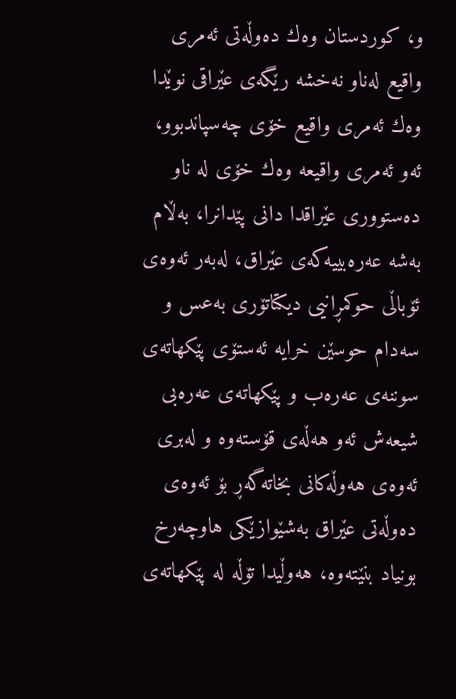و، كوردستان وەك دەوڵەتی ئەمری واقیع لەناو نەخشە رێگەی عێراقی نوێدا وەك ئەمری واقیع خۆی چەسپاندبوو، ئەو ئەمری واقیعە وەك خۆی لە ناو دەستووری عێراقدا دانی پێدانرا، بەڵام بەشە عەرەبییەكەی عێراق، لەبەر ئەوەی ئۆباڵی حوكمڕانیی دیكتاتۆری بەعس و سەدام حوسێن خرایە ئەستۆی پێكهاتەی سوننەی عەرەب و پێكهاتەی عەرەبی شیعەش ئەو هەڵەی قۆستەوە و لەبری ئەوەی هەوڵەكانی بخاتەگەڕ بۆ ئەوەی دەوڵەتی عێراق بەشێوازێكی هاوچەرخ بونیاد بنێتەوە، هەوڵیدا تۆڵە لە پێكهاتەی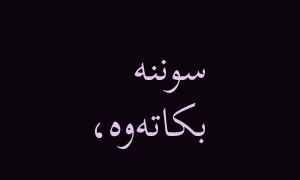سوننە بكاتەوە،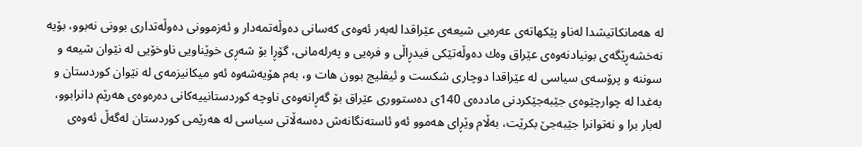لە هەمانكاتیشدا لەناو پێكهاتەی عەرەبی شیعەی عێراقدا لەبەر ئەوەی كەسانی دەوڵەتمەدار و ئەزموونی دەوڵەتداری بوونی نەبوو، بۆیە نەخشەڕێگەی بونیادنەوەی عێراق وەك دەوڵەتێكی فیدڕاڵی و فرەیی و پەرلەمانی، گۆڕا بۆ شەڕی خوێناویی ناوخۆیی لە نێوان شیعە و سوننە و پرۆسەی سیاسی لە عێراقدا دوچاری شكست و ئیفلیج بوون هات و، بەم هۆیەشەوە ئەو میكانیزمەی لە نێوان كوردستان و بەغدا لە چوارچێوەی جێبەجێكردنی ماددەی 140ی دەستووری عێراق بۆ گەڕانەوەی ناوچە كوردستانییەكانی دەرەوەی هەرێم دانرابوو، لەبار برا و نەتوانرا جێبەجێ بكرێت، بەڵام وێڕای هەموو ئەو ئاستەنگانەش دەسەڵاتی سیاسی لە هەرێمی كوردستان لەگەڵ ئەوەی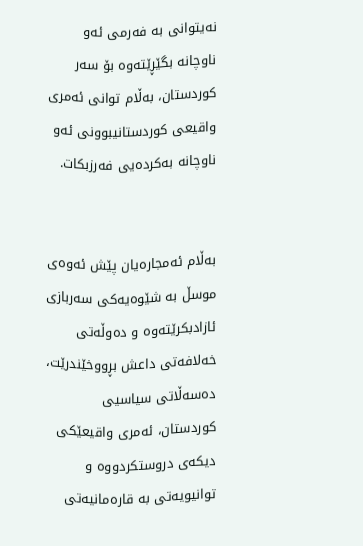نەیتوانی بە فەرمی ئەو ناوچانە بگێڕێتەوە بۆ سەر كوردستان، بەڵام توانی ئەمری واقیعی كوردستانیبوونی ئەو ناوچانە بەكردەیی فەرزبكات.


بەڵام ئەمجارەیان پێش ئەوەی موسڵ بە شێوەیەكی سەربازی ئازادبكرێتەوە و دەوڵەتی خەلافەتی داعش بڕووخێندرێت، دەسەڵاتی سیاسیی كوردستان، ئەمری واقیعێكی دیكەی دروستكردووە و توانیویەتی بە قارەمانیەتی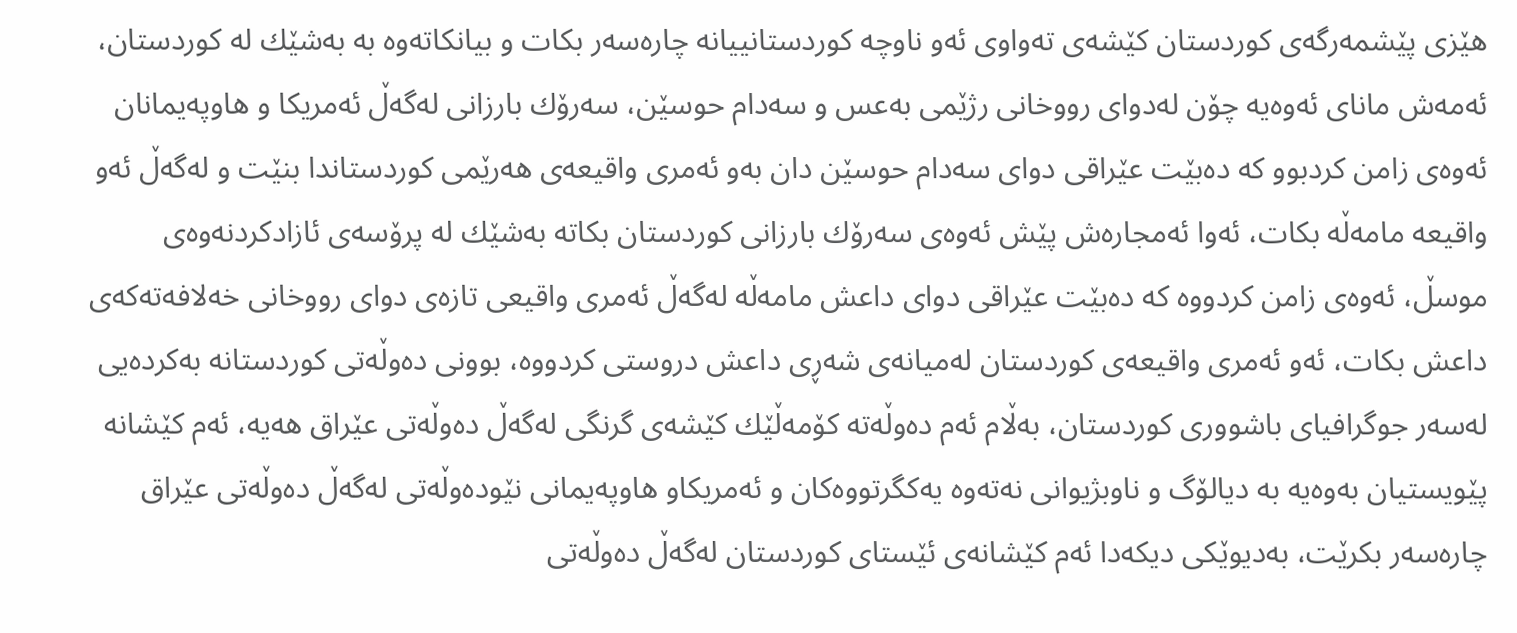هێزی پێشمەرگەی كوردستان كێشەی تەواوی ئەو ناوچە كوردستانییانە چارەسەر بكات و بیانكاتەوە بە بەشێك لە كوردستان، ئەمەش مانای ئەوەیە چۆن لەدوای رووخانی رژێمی بەعس و سەدام حوسێن، سەرۆك بارزانی لەگەڵ ئەمریكا و هاوپەیمانان ئەوەی زامن كردبوو كە دەبێت عێراقی دوای سەدام حوسێن دان بەو ئەمری واقیعەی هەرێمی كوردستاندا بنێت و لەگەڵ ئەو واقیعە مامەڵە بكات، ئەوا ئەمجارەش پێش ئەوەی سەرۆك بارزانی كوردستان بكاتە بەشێك لە پرۆسەی ئازادكردنەوەی موسڵ، ئەوەی زامن كردووە كە دەبێت عێراقی دوای داعش مامەڵە لەگەڵ ئەمری واقیعی تازەی دوای رووخانی خەلافەتەكەی داعش بكات، ئەو ئەمری واقیعەی كوردستان لەمیانەی شەڕی داعش دروستی كردووە، بوونی دەوڵەتی كوردستانە بەكردەیی لەسەر جوگرافیای باشووری كوردستان، بەڵام ئەم دەوڵەتە كۆمەڵێك كێشەی گرنگی لەگەڵ دەوڵەتی عێراق هەیە، ئەم كێشانە پێویستیان بەوەیە بە دیالۆگ و ناوبژیوانی نەتەوە یەكگرتووەكان و ئەمریكاو هاوپەیمانی نێودەوڵەتی لەگەڵ دەوڵەتی عێراق چارەسەر بكرێت، بەدیوێكی دیكەدا ئەم كێشانەی ئێستای كوردستان لەگەڵ دەوڵەتی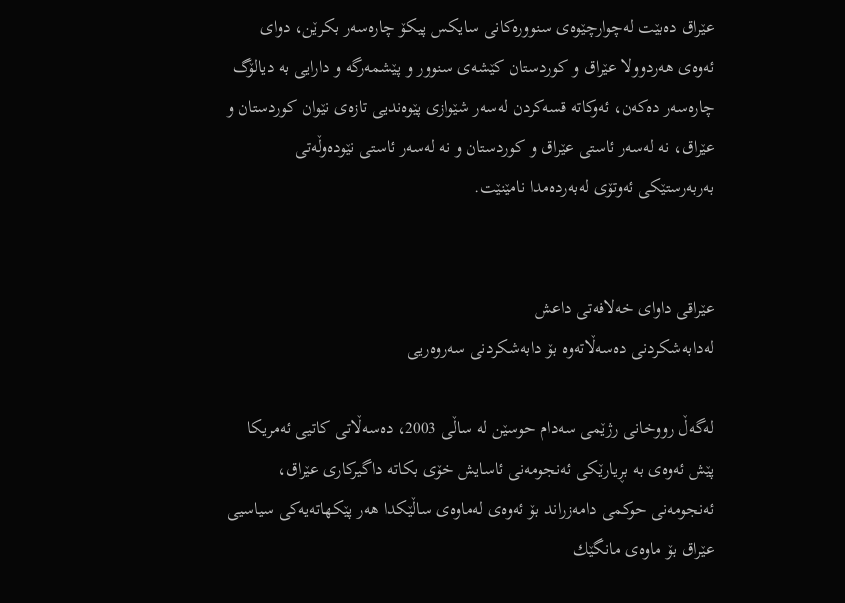عێراق دەبێت لەچوارچێوەی سنوورەكانی سایكس پیكۆ چارەسەر بكرێن، دوای ئەوەی هەردوولا عێراق و كوردستان كێشەی سنوور و پێشمەرگە و دارایی بە دیالۆگ چارەسەر دەكەن، ئەوكاتە قسەكردن لەسەر شێوازی پێوەندیی تازەی نێوان كوردستان و عێراق، نە لەسەر ئاستی عێراق و كوردستان و نە لەسەر ئاستی نێودەوڵەتی بەربەرستێكی ئەوتۆی لەبەردەمدا نامێنێت.


عێراقی داوای خەلافەتی داعش
لەدابەشكردنی دەسەڵاتەوە بۆ دابەشكردنی سەروەریی

لەگەڵ رووخانی رژێمی سەدام حوسێن لە ساڵی 2003، دەسەڵاتی كاتیی ئەمریكا پێش ئەوەی بە بڕیارێكی ئەنجومەنی ئاسایش خۆی بكاتە داگیركاری عێراق، ئەنجومەنی حوكمی دامەزراند بۆ ئەوەی لەماوەی ساڵێكدا هەر پێكهاتەیەكی سیاسیی عێراق بۆ ماوەی مانگێك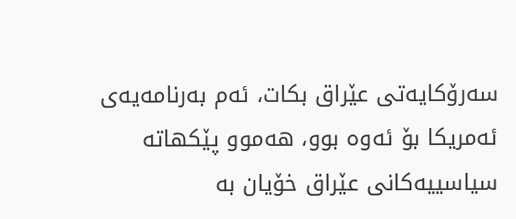سەرۆكایەتی عێراق بكات، ئەم بەرنامەیەی ئەمریكا بۆ ئەوە بوو، هەموو پێكهاتە سیاسییەكانی عێراق خۆیان بە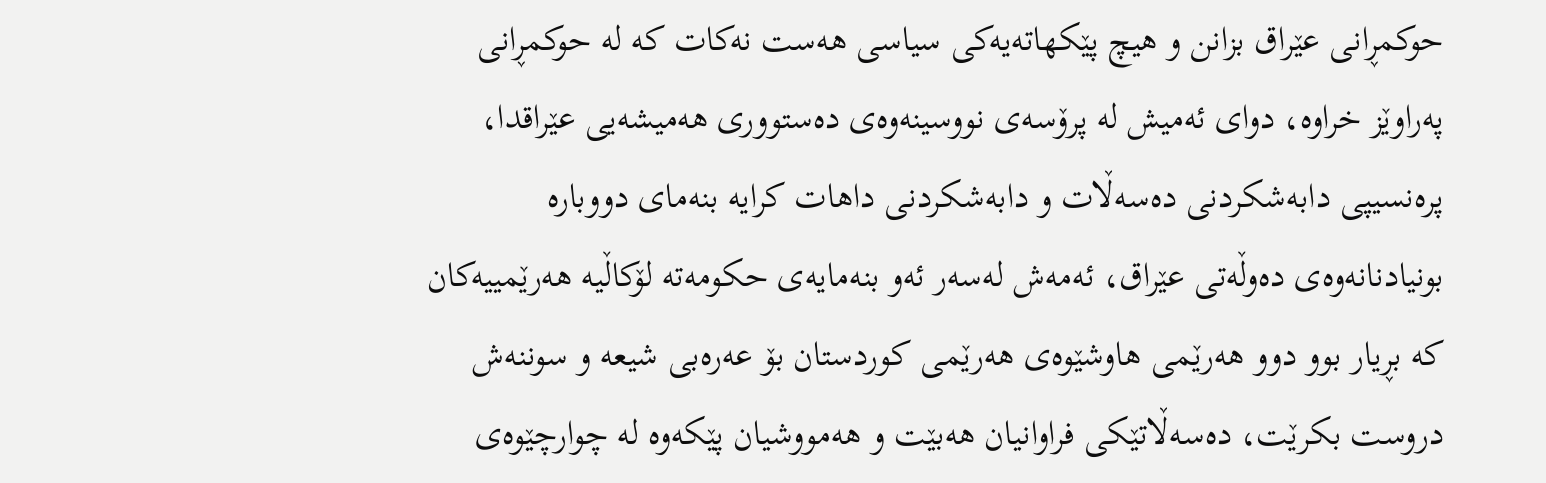حوكمڕانی عێراق بزانن و هیچ پێكهاتەیەكی سیاسی هەست نەكات كە لە حوكمڕانی پەراوێز خراوە، دوای ئەمیش لە پرۆسەی نووسینەوەی دەستووری هەمیشەیی عێراقدا، پرەنسیپی دابەشكردنی دەسەڵات و دابەشكردنی داهات كرایە بنەمای دووبارە بونیادنانەوەی دەوڵەتی عێراق، ئەمەش لەسەر ئەو بنەمایەی حكومەتە لۆكاڵیە هەرێمییەكان كە بڕیار بوو دوو هەرێمی هاوشێوەی هەرێمی كوردستان بۆ عەرەبی شیعە و سوننەش دروست بكرێت، دەسەڵاتێكی فراوانیان هەبێت و هەمووشیان پێكەوە لە چوارچێوەی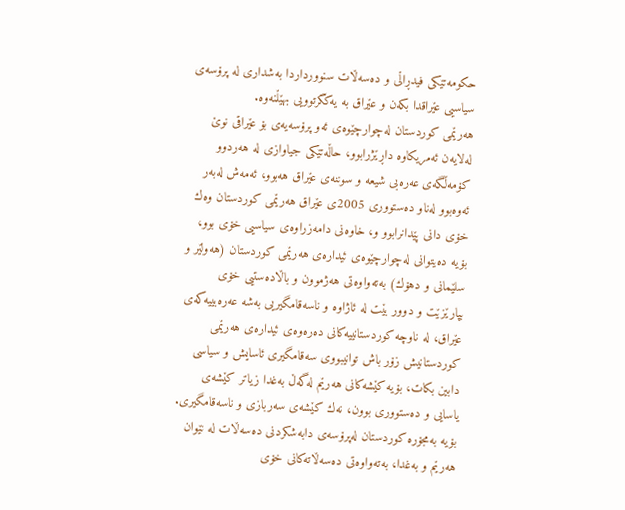حكومەتێكی فیدڕاڵی و دەسەڵات سنوورداردا بەشداری لە پرۆسەی سیاسیی عێراقدا بكەن و عێراق بە یەكگرتوویی بهێڵنەوە.
هەرێمی كوردستان لەچوارچێوەی ئەو پرۆسەیەی بۆ عێراقی نوێ لەلایەن ئەمریكاوە داڕێژرابوو، حاڵەتێكی جیاوازی لە هەردوو كۆمەڵگەی عەرەبی شیعە و سوننەی عێراق هەبوو، ئەمەش لەبەر ئەوەبوو لەناو دەستووری 2005ی عێراق هەرێمی كوردستان وەك خۆی دانی پێدانرابوو و، خاوەنی دامەزراوەی سیاسیی خۆی بوو، بۆیە دەیتوانی لەچوارچێوەی ئیدارەی هەرێمی كوردستان (هەولێر و سلێمانی و دهۆك) بەتەواوەتی هەژموون و باڵادەستیی خۆی بپارێزێت و دوور بێت لە ئاژاوە و ناسەقامگیریی بەشە عەرەبییەكەی عێراق، لە ناوچە كوردستانییەكانی دەرەوەی ئیدارەی هەرێمی كوردستانیش زۆر باش توانیبووی سەقامگیری ئاسایش و سیاسی دابین بكات، بۆیە كێشەكانی هەرێم لەگەڵ بەغدا زیاتر كێشەی یاسایی و دەستووری بوون، نەك كێشەی سەربازی و ناسەقامگیری. بۆیە بەمجۆرە كوردستان لەپرۆسەی دابەشكردنی دەسەڵات لە نێوان هەرێم و بەغدا، بەتەواوەتی دەسەڵاتەكانی خۆی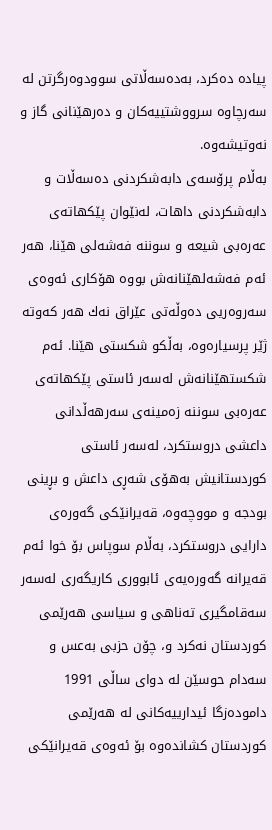پیادە دەكرد، بەدەسەڵاتی سوودوەرگرتن لە سەرچاوە سرووشتییەكان و دەرهێنانی گاز و نەوتیشەوە.
بەڵام پرۆسەی دابەشكردنی دەسەڵات و دابەشكردنی داهات، لەنێوان پێكهاتەی عەرەبی شیعە و سوننە فەشەلی هێنا، هەر ئەم فەشەلهێنانەش بووە هۆكاری ئەوەی سەروەریی دەوڵەتی عێراق نەك هەر كەوتە ژێر پرسیارەوە، بەڵكو شكستی هێنا. ئەم شكستهێنانەش لەسەر ئاستی پێكهاتەی عەرەبی سوننە زەمینەی سەرهەڵدانی داعشی دروستكرد، لەسەر ئاستی كوردستانیش بەهۆی شەڕی داعش و بڕینی بودجە و مووچەوە، قەیرانێكی گەورەی دارایی دروستكرد، بەڵام سوپاس بۆ خوا ئەم قەیرانە گەورەیەی ئابووری كاریگەری لەسەر سەقامگیری تەناهی و سیاسی هەرێمی كوردستان نەكرد و، چۆن حزبی بەعس و سەدام حوسێن لە دوای ساڵی 1991 دامودەزگا ئیدارییەكانی لە هەرێمی كوردستان كشاندەوە بۆ ئەوەی قەیرانێكی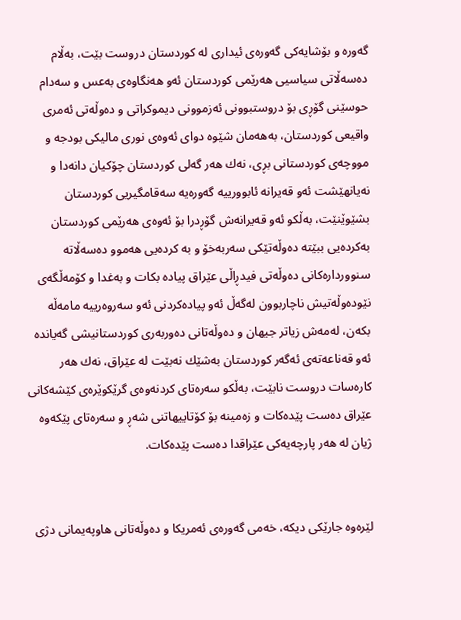گەورە و بۆشایەكی گەورەی ئیداری لە كوردستان دروست بێت، بەڵام دەسەڵاتی سیاسیی هەرێمی كوردستان ئەو هەنگاوەی بەعس و سەدام حوسێنی گۆڕی بۆ دروستبوونی ئەزموونی دیموكراتی و دەوڵەتی ئەمری واقیعی كوردستان، بەهەمان شێوە دوای ئەوەی نوری مالیكی بودجە و مووچەی كوردستانی بڕی، نەك هەر گەلی كوردستان چۆكیان دانەدا و نەیانهێشت ئەو قەیرانە ئابوورییە گەورەیە سەقامگیریی كوردستان بشێوێنێت، بەڵكو ئەو قەیرانەش گۆڕدرا بۆ ئەوەی هەرێمی كوردستان بەكردەیی ببێتە دەوڵەتێكی سەربەخۆ و بە كردەیی هەموو دەسەڵاتە سنووردارەكانی دەوڵەتی فیدڕاڵی عێراق پیادە بكات و بەغدا و كۆمەڵگەی نێودەوڵەتیش ناچاربوون لەگەڵ ئەو پیادەكردنی ئەو سەروەرییە مامەڵە بكەن، لەمەش زیاتر جیهان و دەوڵەتانی دەوربەری كوردستانیشی گەیاندە ئەو قەناعەتەی ئەگەر كوردستان بەشێك نەبێت لە عێراق، نەك هەر كارەسات دروست نابێت، بەڵكو سەرەتای كردنەوەی گرێكوێرەی كێشەكانی عێراق دەست پێدەكات و زەمینە بۆ كۆتاییهاتنی شەڕ و سەرەتای پێكەوە ژیان لە هەر پارچەیەكی عێراقدا دەست پێدەكات.


لێرەوە جارێكی دیكە، خەمی گەورەی ئەمریكا و دەوڵەتانی هاوپەیمانی دژی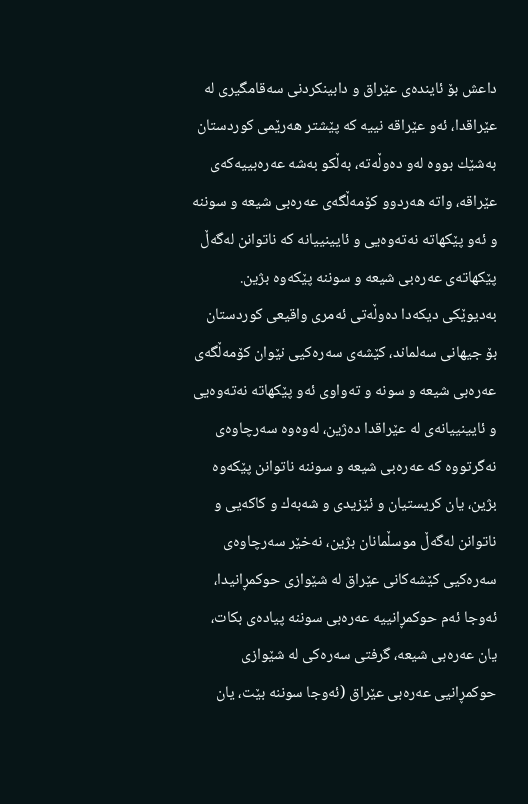داعش بۆ ئایندەی عێراق و دابینكردنی سەقامگیری لە عێراقدا، ئەو عێراقە نییە كە پێشتر هەرێمی كوردستان بەشێك بووە لەو دەوڵەتە، بەڵكو بەشە عەرەبییەكەی عێراقە، واتە هەردوو كۆمەڵگەی عەرەبی شیعە و سوننە و ئەو پێكهاتە نەتەوەیی و ئایینییانە كە ناتوانن لەگەڵ پێكهاتەی عەرەبی شیعە و سوننە پێكەوە بژین. بەدیوێكی دیكەدا دەوڵەتی ئەمری واقیعی كوردستان بۆ جیهانی سەلماند، كێشەی سەرەكیی نێوان كۆمەڵگەی عەرەبی شیعە و سونە و تەواوی ئەو پێكهاتە نەتەوەیی و ئایینییانەی لە عێراقدا دەژین، لەوەوە سەرچاوەی نەگرتووە كە عەرەبی شیعە و سوننە ناتوانن پێكەوە بژین، یان كریستیان و ئێزیدی و شەبەك و كاكەیی و ناتوانن لەگەڵ موسڵمانان بژین، نەخێر سەرچاوەی سەرەكیی كێشەكانی عێراق لە شێوازی حوكمڕانیدا، ئەوجا ئەم حوكمڕانییە عەرەبی سوننە پیادەی بكات، یان عەرەبی شیعە، گرفتی سەرەكی لە شێوازی حوكمڕانیی عەرەبی عێراق (ئەوجا سوننە بێت، یان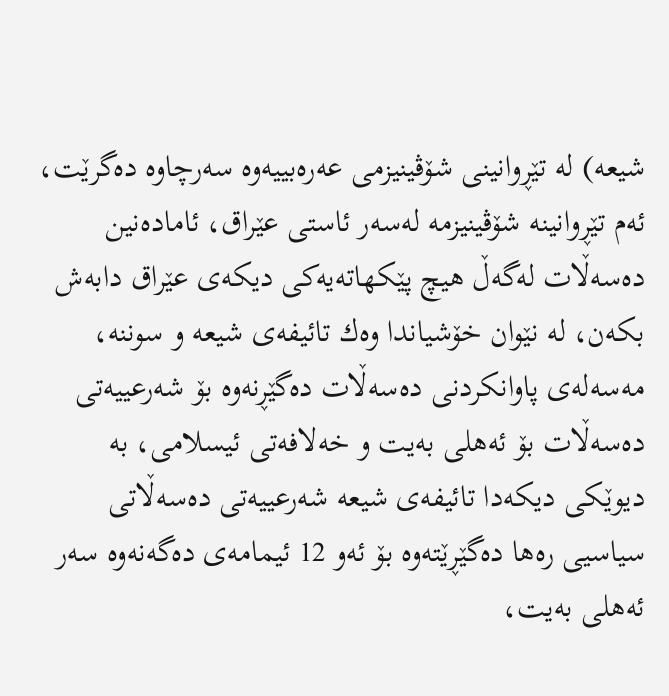شیعە) لە تێڕوانینی شۆڤینیزمی عەرەبییەوە سەرچاوە دەگرێت، ئەم تێڕوانینە شۆڤینیزمە لەسەر ئاستی عێراق، ئامادەنین دەسەڵات لەگەڵ هیچ پێكهاتەیەكی دیكەی عێراق دابەش بكەن، لە نێوان خۆشیاندا وەك تائیفەی شیعە و سوننە، مەسەلەی پاوانكردنی دەسەڵات دەگێڕنەوە بۆ شەرعییەتی دەسەڵات بۆ ئەهلی بەیت و خەلافەتی ئیسلامی، بە دیوێكی دیكەدا تائیفەی شیعە شەرعییەتی دەسەڵاتی سیاسیی رەها دەگێڕێتەوە بۆ ئەو 12 ئیمامەی دەگەنەوە سەر ئەهلی بەیت،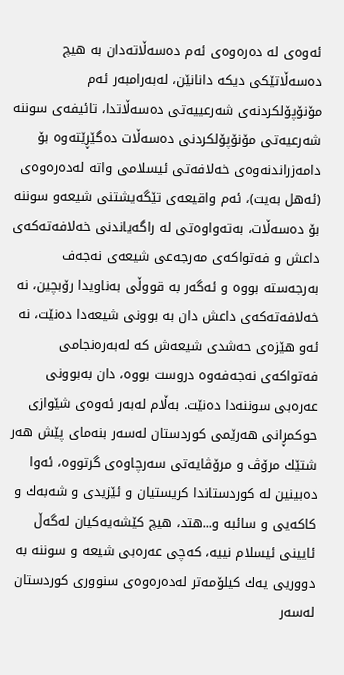ئەوەی لە دەرەوەی ئەم دەسەڵاتەدان بە هیچ دەسەڵاتێكی دیكە دانانێن، لەبەرامبەر ئەم مۆنۆپۆلكردنەی شەرعییەتی دەسەڵاتدا، تائیفەی سوننە شەرعیەتی مۆنۆپۆلكردنی دەسەڵات دەگێڕێتەوە بۆ دامەزراندنەوەی خەلافەتی ئیسلامی واتە لەدەرەوەی (ئەهل بەیت)، ئەم واقیعەی تێگەیشتنی شیعەو سوننە بۆ دەسەڵات، بەتەواوەتی لە راگەیاندنی خەلافەتەكەی داعش و فەتواكەی مەرجەعی شیعەی نەجەف بەرجەستە بووە و ئەگەر بە قووڵی بەناویدا رۆبچین، نە خەلافەتەكەی داعش دان بە بوونی شیعەدا دەنێت، نە ئەو هێزەی حەشدی شیعەش كە لەبەرەنجامی فەتواكەی نەجەفەوە دروست بووە، دان بەبوونی عەرەبی سوننەدا دەنێت. بەڵام لەبەر ئەوەی شێوازی حوكمڕانی هەرێمی كوردستان لەسەر بنەمای پێش هەر شتێك مرۆڤ و مرۆڤایەتی سەرچاوەی گرتووە، ئەوا دەبینین لە كوردستاندا كریستیان و ئێزیدی و شەبەك و كاكەیی و سائبە و...هتد، هیچ كێشەیەكیان لەگەڵ ئایینی ئیسلام نییە، كەچی عەرەبی شیعە و سوننە بە دووریی یەك كیلۆمەتر لەدەرەوەی سنووری كوردستان لەسەر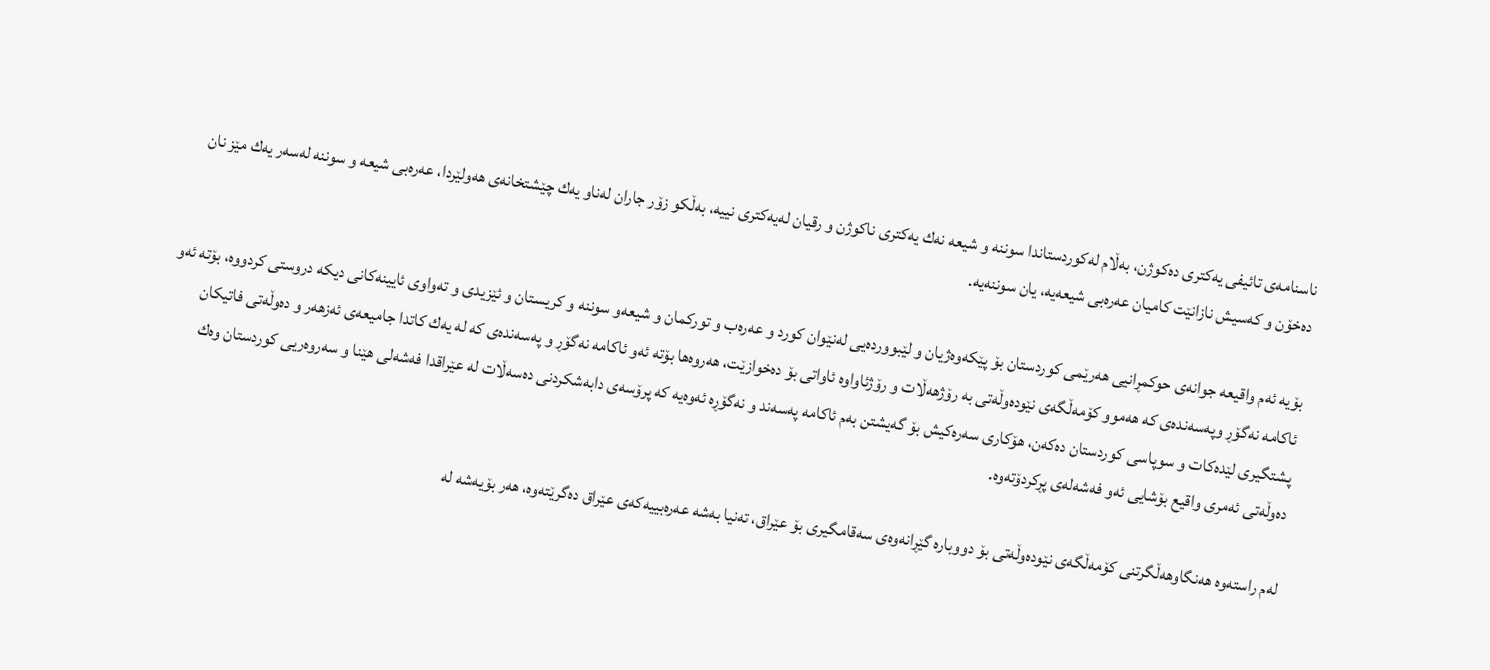ناسنامەی تائیفی یەكتری دەكوژن، بەڵام لەكوردستاندا سوننە و شیعە نەك یەكتری ناكوژن و رقیان لەیەكتری نییە، بەڵكو زۆر جاران لەناو یەك چێشتخانەی هەولێردا، عەرەبی شیعە و سوننە لەسەر یەك مێز نان دەخۆن و كەسیش نازانێت كامیان عەرەبی شیعەیە، یان سوننەیە.

بۆیە ئەم واقیعە جوانەی حوكمڕانیی هەرێمی كوردستان بۆ پێكەوەژیان و لێبووردەیی لەنێوان كورد و عەرەب و توركمان و شیعەو سوننە و كریستان و ئێزیدی و تەواوی ئایینەكانی دیكە دروستی كردووە، بۆتە ئەو ئاكامە نەگۆڕ وپەسەندەی كە هەموو كۆمەڵگەی نێودەوڵەتی بە رۆژهەڵات و رۆژئاواوە ئاواتی بۆ دەخوازێت، هەروەها بۆتە ئەو ئاكامە نەگۆڕ و پەسەندەی كە لە یەك كاتدا جامیعەی ئەزهەر و دەوڵەتی فاتیكان پشتگیری لێدەكات و سوپاسی كوردستان دەكەن، هۆكاری سەرەكیش بۆ گەیشتن بەم ئاكامە پەسەند و نەگۆڕە ئەوەیە كە پرۆسەی دابەشكردنی دەسەڵات لە عێراقدا فەشەلی هێنا و سەروەریی كوردستان وەك دەوڵەتی ئەمری واقیع بۆشایی ئەو فەشەلەی پڕكردۆتەوە.

لەم راستەوە هەنگاوهەڵگرتنی كۆمەڵگەی نێودەوڵەتی بۆ دووبارە گێڕانەوەی سەقامگیری بۆ عێراق، تەنیا بەشە عەرەبییەكەی عێراق دەگرێتەوە، هەر بۆیەشە لە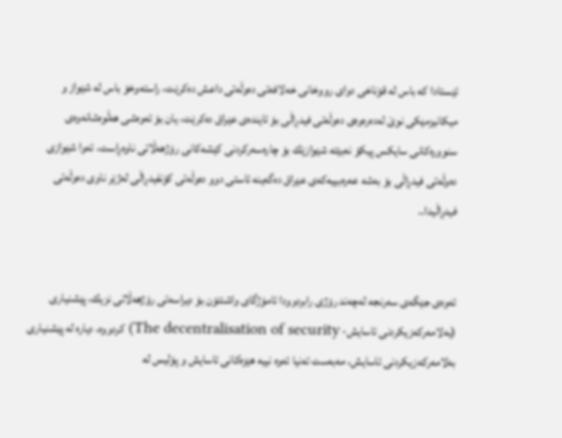ئێستادا كە باس لە قۆناخی دوای رووخانی خەلافەتی دەوڵەتی داعش دەكرێت، راستەوخۆ باس لە شێواز و میكانیزمێكی نوێ لەدەرەوەی دەوڵەتی فیدڕاڵی بۆ ئایندەی عێراق دەكرێت، یان بۆ ئەوەشی هەڵوەشانەوەی سنوورەكانی سایكس پیكۆ نەبێتە شێوازێك بۆ چارەسەركردنی كێشەكانی رۆژهەڵاتی ناوەڕاست، ئەوا شێوازی دەوڵەتی فیدڕاڵی بۆ بەشە عەرەبییەكەی عێراق دەگەینە ئاستی دوو دەوڵەتی كۆنفیدڕاڵی لەژێر ناوی دەوڵەتی فیدڕاڵیدا..


ئەوەی جێگەی سەرنجە لەچەند رۆژی رابردوودا ئامۆژگای واشنتۆن بۆ دیراسەتی رۆژهەڵاتی نزیك، پێشنیاری (بەلامەركەزیكردنی ئاسایش- The decentralisation of security) كردووە، دیارە لە پێشنیاری بەلامەركەزیكردنی ئاسایش، مەبەست تەنیا ئەوە نییە هێزەكانی ئاسایش و پۆلیس لە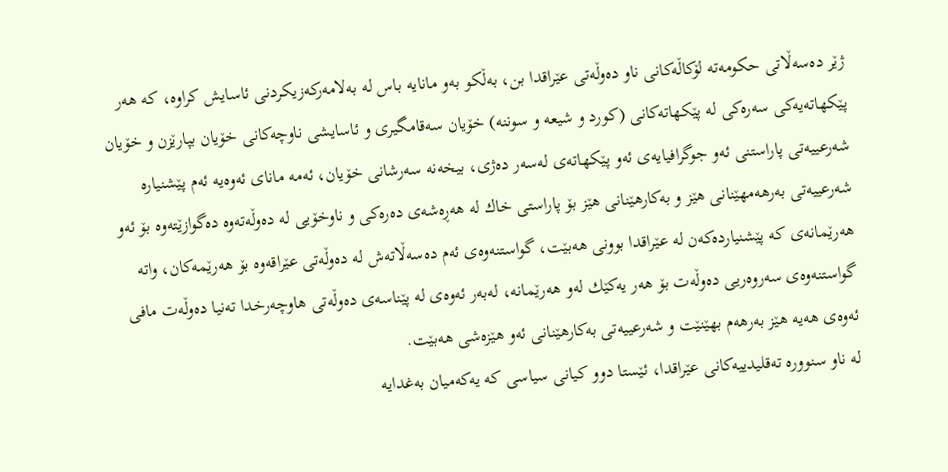ژێر دەسەڵاتی حكومەتە لۆكاڵەكانی ناو دەوڵەتی عێراقدا بن، بەڵكو بەو مانایە باس لە بەلامەركەزیكردنی ئاسایش كراوە، كە هەر پێكهاتەیەكی سەرەكی لە پێكهاتەكانی (كورد و شیعە و سوننە) خۆیان سەقامگیری و ئاسایشی ناوچەكانی خۆیان بپارێزن و خۆیان شەرعییەتی پاراستنی ئەو جوگرافیایەی ئەو پێكهاتەی لەسەر دەژی، بیخەنە سەرشانی خۆیان، ئەمە مانای ئەوەیە ئەم پێشنیارە شەرعییەتی بەرهەمهێنانی هێز و بەكارهێنانی هێز بۆ پاراستی خاك لە هەڕەشەی دەرەكی و ناوخۆیی لە دەوڵەتەوە دەگوازێتەوە بۆ ئەو هەرێمانەی كە پێشنیاردەكەن لە عێراقدا بوونی هەبێت، گواستنەوەی ئەم دەسەڵاتەش لە دەوڵەتی عێراقەوە بۆ هەرێمەكان، واتە گواستنەوەی سەروەریی دەوڵەت بۆ هەر یەكێك لەو هەرێمانە، لەبەر ئەوەی لە پێناسەی دەوڵەتی هاوچەرخدا تەنیا دەوڵەت مافی ئەوەی هەیە هێز بەرهەم بهێنێت و شەرعییەتی بەكارهێنانی ئەو هێزەشی هەبێت.
لە ناو سنوورە تەقلیدییەكانی عێراقدا، ئێستا دوو كیانی سیاسی كە یەكەمیان بەغدایە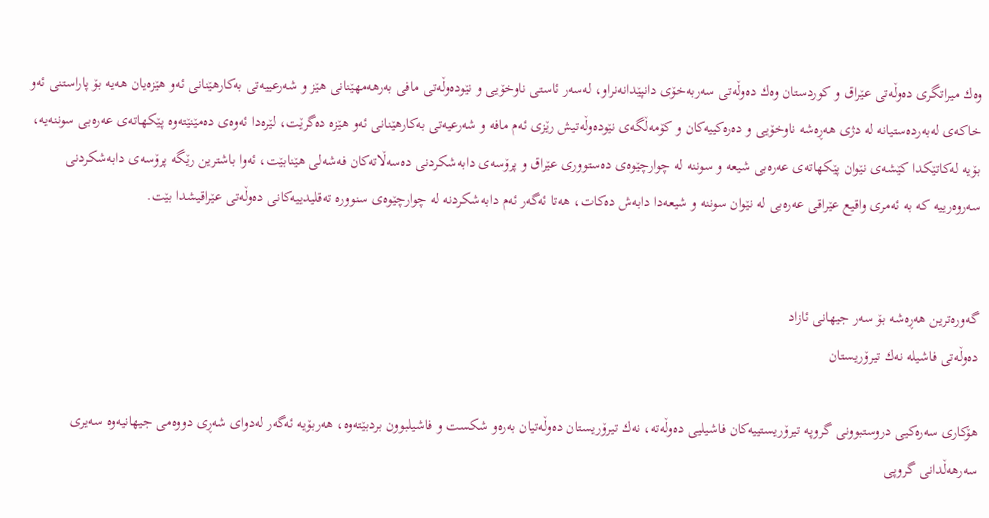وەك میراتگری دەوڵەتی عێراق و كوردستان وەك دەوڵەتی سەربەخۆی دانپێدانەنراو، لەسەر ئاستی ناوخۆیی و نێودەوڵەتی مافی بەرهەمهێنانی هێز و شەرعییەتی بەكارهێنانی ئەو هێزەیان هەیە بۆ پاراستنی ئەو خاكەی لەبەردەستیانە لە دژی هەڕەشە ناوخۆیی و دەرەكییەكان و كۆمەڵگەی نێودەوڵەتیش رێزی ئەم مافە و شەرعیەتی بەكارهێنانی ئەو هێزە دەگرێت، لێرەدا ئەوەی دەمێنێتەوە پێكهاتەی عەرەبی سوننەیە، بۆیە لەكاتێكدا كێشەی نێوان پێكهاتەی عەرەبی شیعە و سوننە لە چوارچێوەی دەستووری عێراق و پرۆسەی دابەشكردنی دەسەڵاتەكان فەشەلی هێنابێت، ئەوا باشترین رێگە پرۆسەی دابەشكردنی سەروەرییە كە بە ئەمری واقیع عێراقی عەرەبی لە نێوان سوننە و شیعەدا دابەش دەكات، هەتا ئەگەر ئەم دابەشكردنە لە چوارچێوەی سنوورە تەقلیدییەكانی دەوڵەتی عێراقیشدا بێت.


گەورەترین هەڕەشە بۆ سەر جیهانی ئازاد
دەوڵەتی فاشیلە نەك تیرۆریستان

هۆكاری سەرەكیی دروستبوونی گروپە تیرۆریستییەكان فاشیلیی دەوڵەتە، نەك تیرۆریستان دەوڵەتیان بەرەو شكست و فاشیلبوون بردبێتەوە، هەربۆیە ئەگەر لەدوای شەڕی دووەمی جیهانیەوە سەیری سەرهەڵدانی گروپی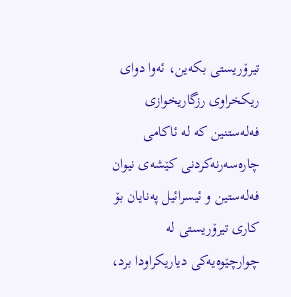تیرۆریستی بكەین، ئەوا دوای ریكخراوی رزگاریخوازی فەلەستنین كە لە ئاكامی چارەسەرنەكردنی كێشەی نیوان فەلەستین و ئیسرائیل پەنایان بۆ كاری تیرۆریستی لە چوارچێوەیەكی دیاریكراودا برد،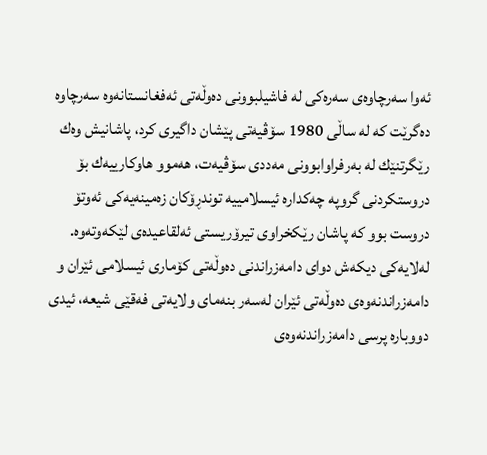ئەوا سەرچاوەی سەرەكی لە فاشیلبوونی دەوڵەتی ئەفغانستانەوە سەرچاوە دەگرێت كە لە ساڵی 1980 سۆڤیەتی پێشان داگیری كرد، پاشانیش وەك رێگرتنێك لە بەرفراوابوونی مەددی سۆڤیەت، هەموو هاوكارییەك بۆ دروستكردنی گروپە چەكدارە ئیسلامییە توندڕۆكان زەمینەیەكی ئەوتۆ دروست بوو كە پاشان رێكخراوی تیرۆریستی ئەلقاعیدەی لێكەوتەوە. لەلایەكی دیكەش دوای دامەزراندنی دەوڵەتی كۆماری ئیسلامی ئێران و دامەزراندنەوەی دەوڵەتی ئێران لەسەر بنەمای ولایەتی فەقێی شیعە، ئیدی دووبارە پرسی دامەزراندنەوەی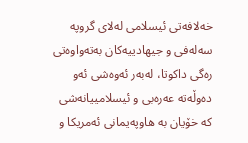خەلافەتی ئیسلامی لەلای گروپە سەلەفی و جیهادییەكان بەتەواوەتی رەگی داكوتا، لەبەر ئەوەشی ئەو دەوڵەتە عەرەبی و ئیسلامییانەشی كە خۆیان بە هاوپەیمانی ئەمریكا و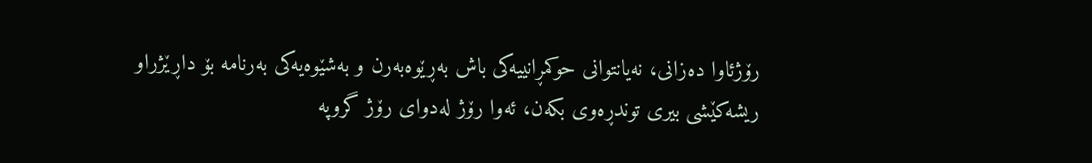رۆژئاوا دەزانی، نەیانتوانی حوكمڕانییەكی باش بەڕێوەبەرن و بەشێوەیەكی بەرنامە بۆ داڕێژراو ریشەكێشی بیری توندڕەوی بكەن، ئەوا رۆژ لەدوای رۆژ گروپە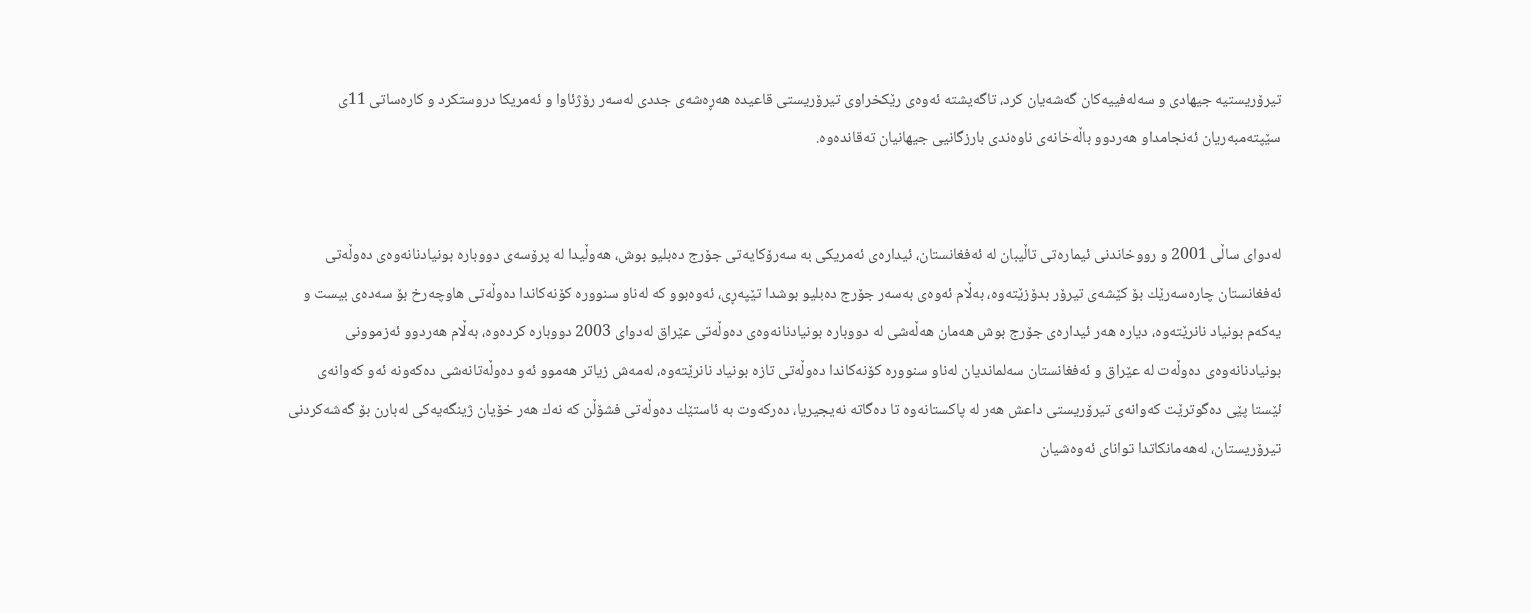تیرۆریستیە جیهادی و سەلەفییەكان گەشەیان كرد، تاگەیشتە ئەوەی رێكخراوی تیرۆریستی قاعیدە هەڕەشەی جددی لەسەر رۆژئاوا و ئەمریكا دروستكرد و كارەساتی 11ی سێپتەمبەریان ئەنجامداو هەردوو باڵەخانەی ناوەندی بارزگانیی جیهانیان تەقاندەوە.


لەدوای ساڵی 2001 و رووخاندنی ئیمارەتی تاڵیبان لە ئەفغانستان، ئیدارەی ئەمریكی بە سەرۆكایەتی جۆرج دەبلیو بوش، هەوڵیدا لە پرۆسەی دووبارە بونیادنانەوەی دەوڵەتی ئەفغانستان چارەسەرێك بۆ كێشەی تیرۆر بدۆزێتەوە، بەڵام ئەوەی بەسەر جۆرج دەبلیو بوشدا تێپەڕی، ئەوەبوو كە لەناو سنوورە كۆنەكاندا دەوڵەتی هاوچەرخ بۆ سەدەی بیست و یەكەم بونیاد نانرێتەوە، دیارە هەر ئیدارەی جۆرج بوش هەمان هەڵەشی لە دووبارە بونیادنانەوەی دەوڵەتی عێراق لەدوای 2003 دووبارە كردەوە، بەڵام هەردوو ئەزموونی بونیادنانەوەی دەوڵەت لە عێراق و ئەفغانستان سەلماندیان لەناو سنوورە كۆنەكاندا دەوڵەتی تازە بونیاد نانرێتەوە، لەمەش زیاتر هەموو ئەو دەوڵەتانەشی دەكەونە ئەو كەوانەی ئێستا پێی دەگوترێت كەوانەی تیرۆریستی داعش هەر لە پاكستانەوە تا دەگاتە نەیجیریا، دەركەوت بە ئاستێك دەوڵەتی فشۆڵن كە نەك هەر خۆیان ژینگەیەكی لەبارن بۆ گەشەكردنی تیرۆریستان، لەهەمانكاتدا توانای ئەوەشیان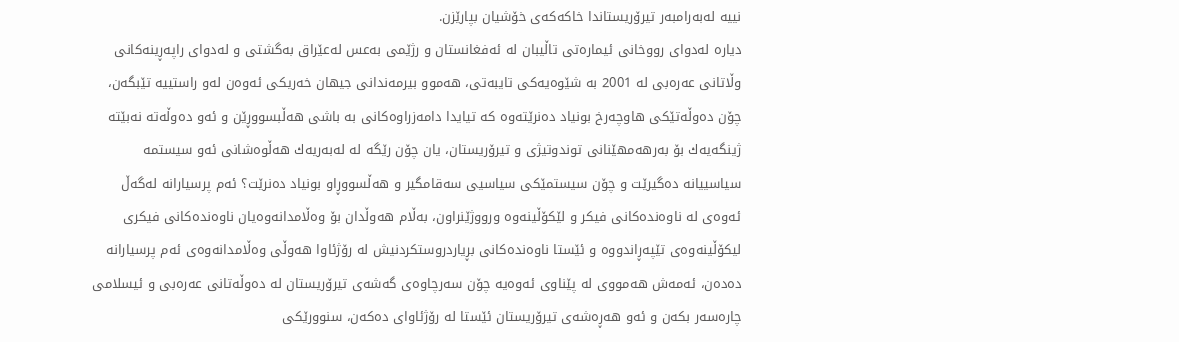نییە لەبەرامبەر تیرۆریستاندا خاكەكەی خۆشیان بپارێزن.
دیارە لەدوای رووخانی ئیمارەتی تاڵیبان لە ئەفغانستان و رژێمی بەعس لەعێراق بەگشتی و لەدوای راپەڕینەكانی وڵاتانی عەرەبی لە 2001 بە شێوەیەكی تایبەتی، هەموو بیرمەندانی جیهان خەریكی ئەوەن لەو راستییە تێبگەن، چۆن دەوڵەتێكی هاوچەرخ بونیاد دەنرێتەوە كە تیایدا دامەزراوەكانی بە باشی هەڵبسووڕێن و ئەو دەوڵەتە نەبێتە ژینگەیەك بۆ بەرهەمهێنانی توندوتیژی و تیرۆریستان، یان چۆن رێگە لە لەبەریەك هەڵوەشانی ئەو سیستمە سیاسییانە دەگیرێت و چۆن سیستمێكی سیاسیی سەقامگیر و هەڵسووڕاو بونیاد دەنرێت؟ ئەم پرسیارانە لەگەڵ ئەوەی لە ناوەندەكانی فیكر و لێكۆڵینەوە ورووژێنراون، بەڵام هەوڵدان بۆ وەڵامدانەوەیان ناوەندەكانی فیكری لیكۆڵینەوەی تێپەڕاندووە و ئێستا ناوەندەكانی بڕیاردروستكردنیش لە رۆژئاوا هەوڵی وەڵامدانەوەی ئەم پرسیارانە دەدەن، ئەمەش هەمووی لە پێناوی ئەوەیە چۆن سەرچاوەی گەشەی تیرۆریستان لە دەوڵەتانی عەرەبی و ئیسلامی چارەسەر بكەن و ئەو هەڕەشەی تیرۆریستان ئێستا لە رۆژئاوای دەكەن، سنوورێكی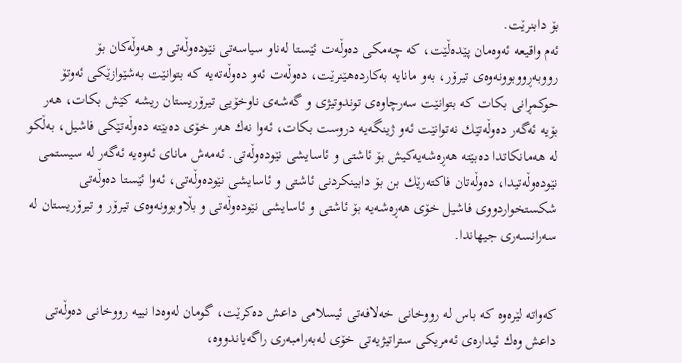بۆ دابنرێت.
ئەم واقیعە ئەوەمان پێدەڵێت، كە چەمكی دەوڵەت ئێستا لەناو سیاسەتی نێودەوڵەتی و هەوڵەكان بۆ رووبەڕووبوونەوەی تیرۆر، بەو مانایە بەكاردەهێنرێت، دەوڵەت ئەو دەوڵەتەیە كە بتوانێت بەشێوازێكی ئەوتۆ حوكمڕانی بكات كە بتوانێت سەرچاوەی توندوتیژی و گەشەی ناوخۆیی تیرۆریستان ریشە كێش بكات، هەر بۆیە ئەگەر دەوڵەتێك نەتوانێت ئەو ژینگەیە دروست بكات، ئەوا نەك هەر خۆی دەبێتە دەوڵەتێكی فاشیل، بەڵكو لە هەمانكاتدا دەبێتە هەڕەشەیەكیش بۆ ئاشتی و ئاسایشی نێودەوڵەتی. ئەمەش مانای ئەوەیە ئەگەر لە سیستمی نێودەوڵەتیدا، دەوڵەتان فاكتەرێك بن بۆ دابینكردنی ئاشتی و ئاسایشی نێودەوڵەتی، ئەوا ئێستا دەوڵەتی شكستخواردووی فاشیل خۆی هەڕەشەیە بۆ ئاشتی و ئاسایشی نێودەوڵەتی و بڵاوبوونەوەی تیرۆر و تیرۆریستان لە سەرانسەری جیهاندا.


كەواتە لێرەوە كە باس لە رووخانی خەلافەتی ئیسلامی داعش دەكرێت، گومان لەوەدا نییە رووخانی دەوڵەتی داعش وەك ئیدارەی ئەمریكی ستراتیژیەتی خۆی لەبەرامبەری راگەیاندووە،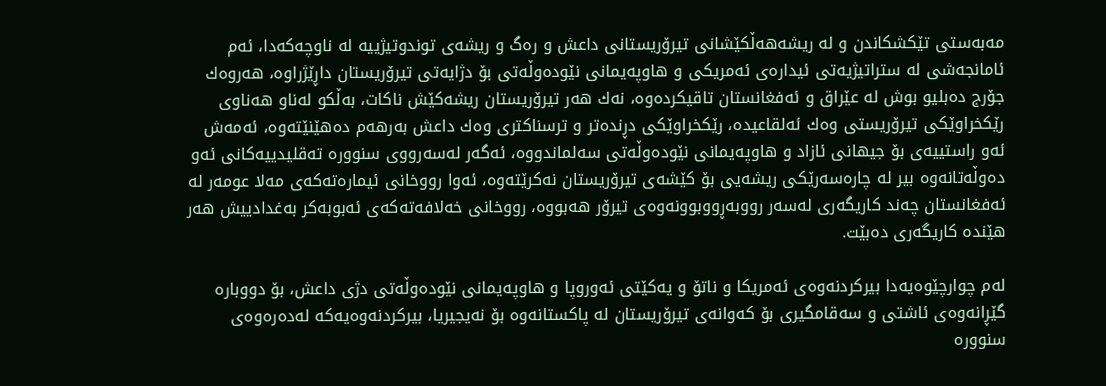مەبەستی تێكشكاندن و لە ریشەهەڵكێشانی تیرۆریستانی داعش و رەگ و ریشەی توندوتیژییە لە ناوچەكەدا، ئەم ئامانجەشی لە ستراتیژیەتی ئیدارەی ئەمریكی و هاوپەیمانی نێودەوڵەتی بۆ دژایەتی تیرۆریستان داڕێژراوە، هەروەك جۆرج دەبلیو بوش لە عێراق و ئەفغانستان تاقیكردەوە، نەك هەر تیرۆریستان ریشەكێش ناكات، بەڵكو لەناو هەناوی رێكخراوێكی تیرۆریستی وەك ئەلقاعیدە، رێكخراوێكی دڕندەتر و ترسناكتری وەك داعش بەرهەم دەهێنێتەوە، ئەمەش ئەو راستییەی بۆ جیهانی ئازاد و هاوپەیمانی نێودەوڵەتی سەلماندووە، ئەگەر لەسەرووی سنوورە تەقلیدییەكانی ئەو دەوڵەتانەوە بیر لە چارەسەرێكی ریشەیی بۆ كێشەی تیرۆریستان نەكرێتەوە، ئەوا رووخانی ئیمارەتەكەی مەلا عومەر لە ئەفغانستان چەند كاریگەری لەسەر رووبەڕووبوونەوەی تیرۆر هەبووە، رووخانی خەلافەتەكەی ئەبوبەكر بەغدادییش هەر هێندە كاریگەری دەبێت.

لەم چوارچێوەیەدا بیركردنەوەی ئەمریكا و ناتۆ و یەكێتی ئەوروپا و هاوپەیمانی نێودەوڵەتی دژی داعش، بۆ دووبارە گێڕانەوەی ئاشتی و سەقامگیری بۆ كەوانەی تیرۆریستان لە پاكستانەوە بۆ نەیجیریا، بیركردنەوەیەكە لەدەرەوەی سنوورە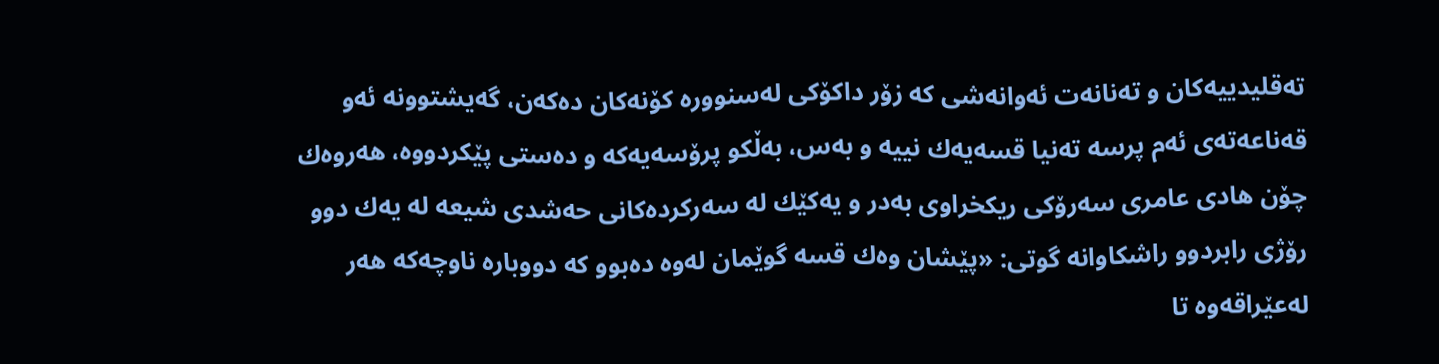تەقلیدییەكان و تەنانەت ئەوانەشی كە زۆر داكۆكی لەسنوورە كۆنەكان دەكەن، گەیشتوونە ئەو قەناعەتەی ئەم پرسە تەنیا قسەیەك نییە و بەس، بەڵكو پرۆسەیەكە و دەستی پێكردووە، هەروەك چۆن هادی عامری سەرۆكی ریكخراوی بەدر و یەكێك لە سەركردەكانی حەشدی شیعە لە یەك دوو رۆژی رابردوو راشكاوانە گوتی: «پێشان وەك قسە گوێمان لەوە دەبوو كە دووبارە ناوچەكە هەر لەعێراقەوە تا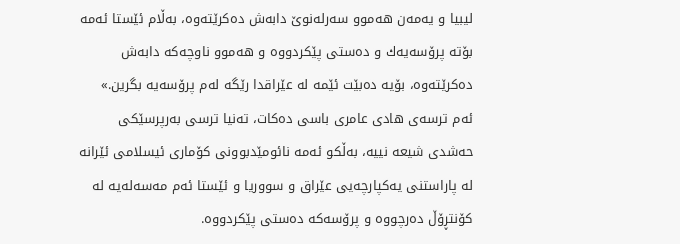لیبیا و یەمەن هەموو سەرلەنوێ دابەش دەكرێتەوە، بەڵام ئێستا ئەمە بۆتە پرۆسەیەك و دەستی پێكردووە و هەموو ناوچەكە دابەش دەكرێتەوە، بۆیە دەبێت ئێمە لە عێراقدا رێگە لەم پرۆسەیە بگرین.» ئەم ترسەی هادی عامری باسی دەكات، تەنیا ترسی بەرپرسێكی حەشدی شیعە نییە، بەڵكو ئەمە نائومێدبوونی كۆماری ئیسلامی ئێرانە لە پاراستنی یەكپارچەیی عێراق و سووریا و ئێستا ئەم مەسەلەیە لە كۆنتڕۆڵ دەرچووە و پرۆسەكە دەستی پێكردووە.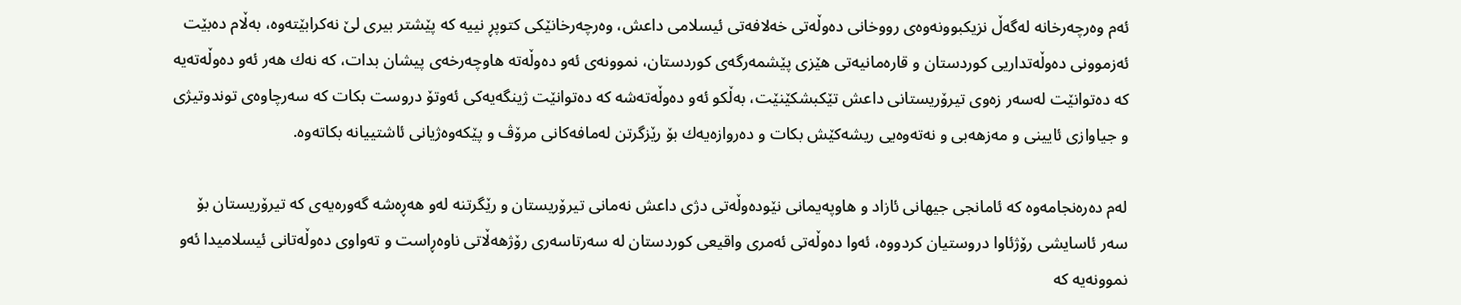ئەم وەرچەرخانە لەگەڵ نزیكبوونەوەی رووخانی دەوڵەتی خەلافەتی ئیسلامی داعش، وەرچەرخانێكی كتوپڕ نییە كە پێشتر بیری لێ نەكرابێتەوە، بەڵام دەبێت ئەزموونی دەوڵەتداریی كوردستان و قارەمانیەتی هێزی پێشمەرگەی كوردستان، نموونەی ئەو دەوڵەتە هاوچەرخەی پیشان بدات، كە نەك هەر ئەو دەوڵەتەیە كە دەتوانێت لەسەر زەوی تیرۆریستانی داعش تێكبشكێنێت، بەڵكو ئەو دەوڵەتەشە كە دەتوانێت ژینگەیەكی ئەوتۆ دروست بكات كە سەرچاوەی توندوتیژی و جیاوازی ئایینی و مەزهەبی و نەتەوەیی ریشەكێش بكات و دەروازەیەك بۆ رێزگرتن لەمافەكانی مرۆڤ و پێكەوەژیانی ئاشتییانە بكاتەوە.

لەم دەرەنجامەوە كە ئامانجی جیهانی ئازاد و هاوپەیمانی نێودەوڵەتی دژی داعش نەمانی تیرۆریستان و رێگرتنە لەو هەڕەشە گەورەیەی كە تیرۆریستان بۆ سەر ئاسایشی رۆژئاوا دروستیان كردووە، ئەوا دەوڵەتی ئەمری واقیعی كوردستان لە سەرتاسەری رۆژهەڵاتی ناوەڕاست و تەواوی دەوڵەتانی ئیسلامیدا ئەو نموونەیە كە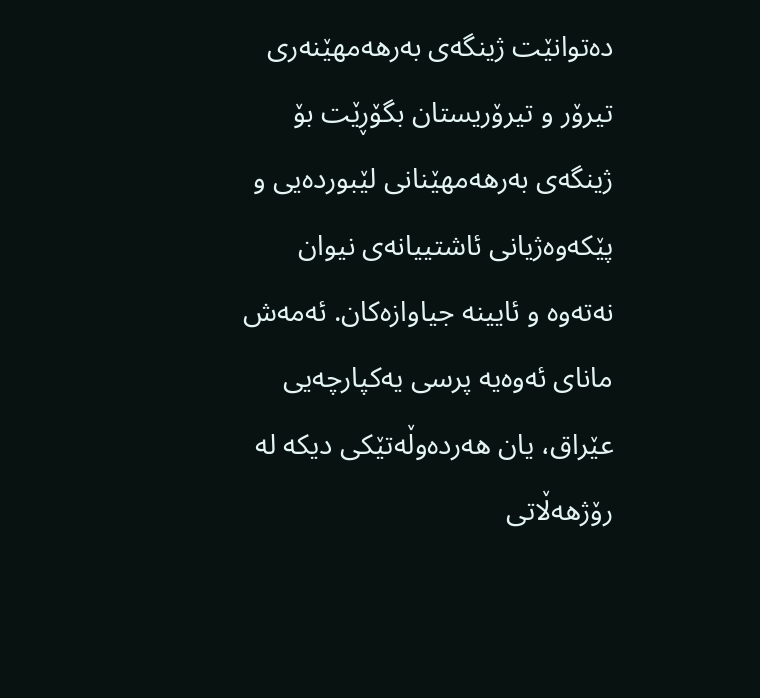دەتوانێت ژینگەی بەرهەمهێنەری تیرۆر و تیرۆریستان بگۆڕێت بۆ ژینگەی بەرهەمهێنانی لێبوردەیی و پێكەوەژیانی ئاشتییانەی نیوان نەتەوە و ئایینە جیاوازەكان. ئەمەش مانای ئەوەیە پرسی یەكپارچەیی عێراق، یان هەردەوڵەتێكی دیكە لە رۆژهەڵاتی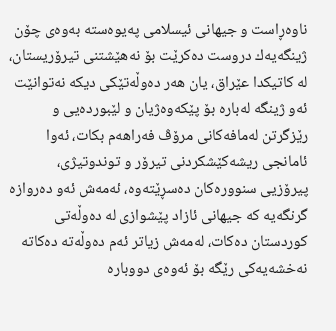ناوەڕاست و جیهانی ئیسلامی پەیوەستە بەوەی چۆن ژینگەیەك دروست دەكرێت بۆ نەهێشتنی تیرۆریستان، لە كاتیكدا عێراق، یان هەر دەوڵەتێكی دیكە نەتوانێت ئەو ژینگە لەبارە بۆ پێكەوەژیان و لێبوردەیی و رێزگرتن لەمافەكانی مرۆڤ فەراهەم بكات، ئەوا ئامانجی ریشەكێشكردنی تیرۆر و توندوتیژی، پیرۆزیی سنوورەكان دەسڕێتەوە، ئەمەش ئەو دەروازە گرنگەیە كە جیهانی ئازاد پێشوازی لە دەوڵەتی كوردستان دەكات، لەمەش زیاتر ئەم دەوڵەتە دەكاتە نەخشەیەكی رێگە بۆ ئەوەی دووبارە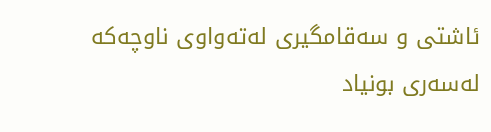ئاشتی و سەقامگیری لەتەواوی ناوچەكە لەسەری بونیاد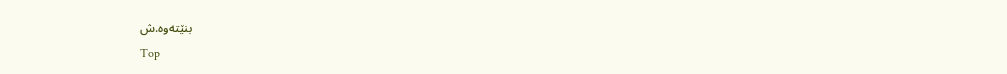بنێتەوە.ش
Top